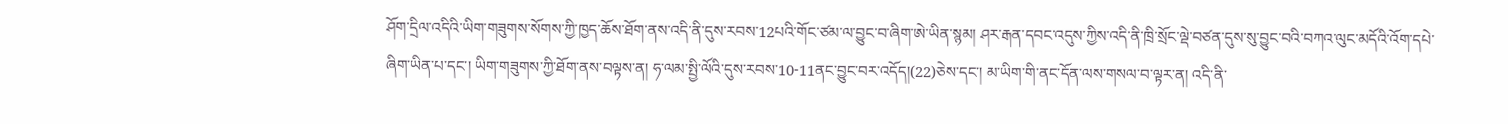ཤོག་དྲིལ་འདིའི་ཡིག་གཟུགས་སོགས་ཀྱི་ཁྱད་ཆོས་ཐོག་ནས་འདི་ནི་དུས་རབས་12པའི་གོང་ཙམ་ལ་བྱུང་བ་ཞིག་ཨེ་ཡིན་སྙམ། ཤར་རྒན་དབང་འདུས་ཀྱིས་འདི་ནི་ཁྲི་སྲོང་ལྡེ་བཙན་དུས་སུ་བྱུང་བའི་བཀའ་ལུང་མདོའི་འོག་དཔེ་ཞིག་ཡིན་པ་དང་། ཡིག་གཟུགས་ཀྱི་ཐོག་ནས་བལྟས་ན། ཧ་ལམ་སྤྱི་ལོའི་དུས་རབས་10-11ནང་བྱུང་བར་འདོད།(22)ཅེས་དང་། མ་ཡིག་གི་ནང་དོན་ལས་གསལ་བ་ལྟར་ན། འདི་ནི་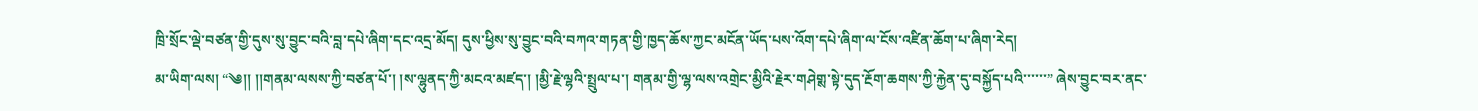ཁྲི་སྲོང་ལྡེ་བཙན་གྱི་དུས་སུ་བྱུང་བའི་བླ་དཔེ་ཞིག་དང་འདྲ་མོད། དུས་ཕྱིས་སུ་བྱུང་བའི་བཀའ་གཏན་གྱི་ཁྱད་ཆོས་ཀྱང་མངོན་ཡོད་པས་འོག་དཔེ་ཞིག་ལ་ངོས་འཛིན་ཆོག་པ་ཞིག་རེད།
མ་ཡིག་ལས། “༄།། །།གནམ་ལསས་ཀྱི་བཙན་པོ་། །ས་ལྷུནད་ཀྱི་མངའ་མཛད་། །མྱི་རྗེ་ལྷའི་སྤྲུལ་པ་། གནམ་གྱི་ལྷ་ལས་འགྲེང་མྱིའི་རྗེར་གཤེགྶ་སྟེ་དུད་རྔོག་ཆགས་ཀྱི་རྐྱེན་དུ་བསྐྱོད་པའི་་་་་་” ཞེས་བྱུང་བར་ནང་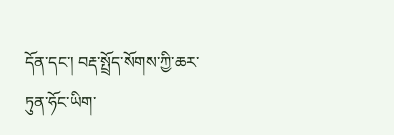དོན་དང་། བརྡ་སྤྲོད་སོགས་ཀྱི་ཆར་ཏུན་ཧོང་ཡིག་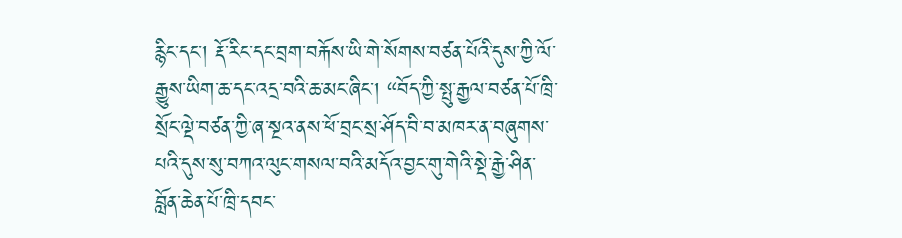རྙིང་དང་། རྡོ་རིང་དང་བྲག་བརྐོས་ཡི་གེ་སོགས་བཙན་པོའི་དུས་ཀྱི་ལོ་རྒྱུས་ཡིག་ཆ་དང་འདྲ་བའི་ཆ་མང་ཞིང་། “བོད་ཀྱི་སྤུ་རྒྱལ་བཙན་པོ་ཁྲི་སྲོང་ལྡེ་བཙན་ཀྱི་ཞ་སྔའ་ནས་ཕོ་བྲང་སྲ་ཤོད་བི་བ་མཁར་ན་བཞུགས་པའི་དུས་སུ་བཀའ་ལུང་གསལ་བའི་མདོའ་བྱང་གུ་གེའི་སྡེ་རྒྱེ་ཤིན་བློན་ཆེན་པོ་ཁྲི་དབང་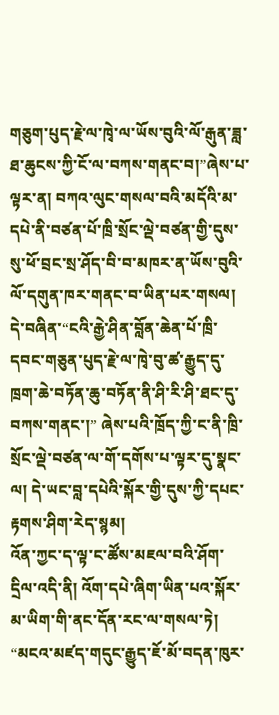གཅུག་པུད་རྗེ་ལ་ཁྭེ་ལ་ཡོས་བུའི་ལོ་རྒུན་ཟླ་ཐ་ཆུངས་ཀྱི་ངོ་ལ་བཀས་གནང་བ།”ཞེས་པ་ལྟར་ན། བཀའ་ལུང་གསལ་བའི་མདོའི་མ་དཔེ་ནི་བཙན་པོ་ཁྲི་སྲོང་ལྡེ་བཙན་གྱི་དུས་སུ་ཕོ་བྲང་སྲ་ཤོད་བི་བ་མཁར་ན་ཡོས་བུའི་ལོ་དགུན་ཁར་གནང་བ་ཡིན་པར་གསལ། དེ་བཞིན་“ངའི་རྒྱེ་ཤིན་བློན་ཆེན་པོ་ཁྲི་དབང་གཅུན་པུད་རྗེ་ལ་ཁྭེ་བུ་ཚ་རྒྱུད་དུ་ཁྲག་ཆེ་བཏོན་ཆུ་བཏོན་ནི་ཤི་རི་ཤི་ཐང་དུ་བཀས་གནང་།” ཞེས་པའི་ཁྲོད་ཀྱི་ང་ནི་ཁྲི་སྲོང་ལྡེ་བཙན་ལ་གོ་དགོས་པ་ལྟར་དུ་སྣང་ལ། དེ་ཡང་བླ་དཔེའི་སྐོར་གྱི་དུས་ཀྱི་དཔང་རྟགས་ཤིག་རེད་སྙམ།
འོན་ཀྱང་ད་ལྟ་ང་ཚོས་མཇལ་བའི་ཤོག་དྲིལ་འདི་ནི། འོག་དཔེ་ཞིག་ཡིན་པའ་སྐོར་མ་ཡིག་གི་ནང་དོན་རང་ལ་གསལ་ཏེ། “མངའ་མཛད་གདུང་རྒྱུད་ཇོ་མོ་བདན་ཁུར་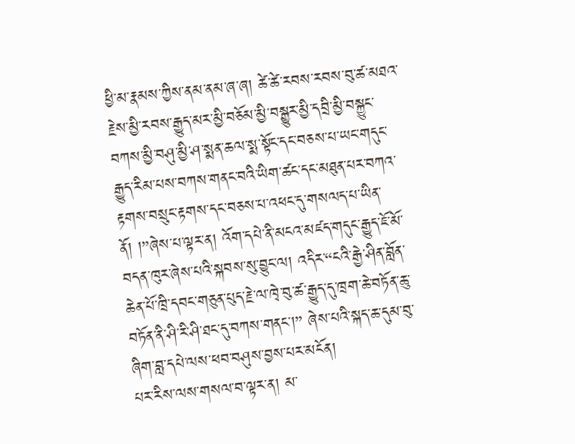ཕྱི་མ་རྣམས་ཀྱིས་ནམ་ནམ་ཞ་ཞ། ཚེ་ཚེ་རབས་རབས་བུ་ཚ་མཐའ་རྗེས་མྱི་རབས་རྒྱུད་མར་མྱི་བཅོམ་མྱི་བསྒྱུར་མྱི་དབྲི་མྱི་བསྐྱུང་བཀས་མྱི་བཤུ་མྱི་ཤ་སྨན་ཆལ་སྨ་སྟོང་དང་བཅས་པ་ཡང་གདུང་རྒྱུད་རིམ་པས་བཀས་གནང་བའི་ཡིག་ཚང་དང་མཐུན་པར་བཀའ་རྟགས་བསྲུང་རྟགས་དང་བཅས་པ་འཕང་དུ་གསལད་པ་ཡིན་ནོ། །”ཞེས་པ་ལྟར་ན། འོག་དཔེ་ནི་མངའ་མཛད་གདུང་རྒྱུད་ཇོ་མོ་བདན་ཁུར་ཞེས་པའི་སྐབས་སུ་བྱུང་ལ། འདིར་“ངའི་རྒྱེ་ཤིན་བློན་ཆེན་པོ་ཁྲི་དབང་གཅུན་པུད་རྗེ་ལ་ཁྭེ་བུ་ཚ་རྒྱུད་དུ་ཁྲག་ཆེ་བཏོན་ཆུ་བཏོན་ནི་ཤི་རི་ཤི་ཐང་དུ་བཀས་གནང་།” ཞེས་པའི་སྐད་ཆ་དུམ་བུ་ཞིག་བླ་དཔེ་ལས་ཕབ་བཤུས་བྱས་པར་མངོན།
པར་རིས་ལས་གསལ་བ་ལྟར་ན། མ་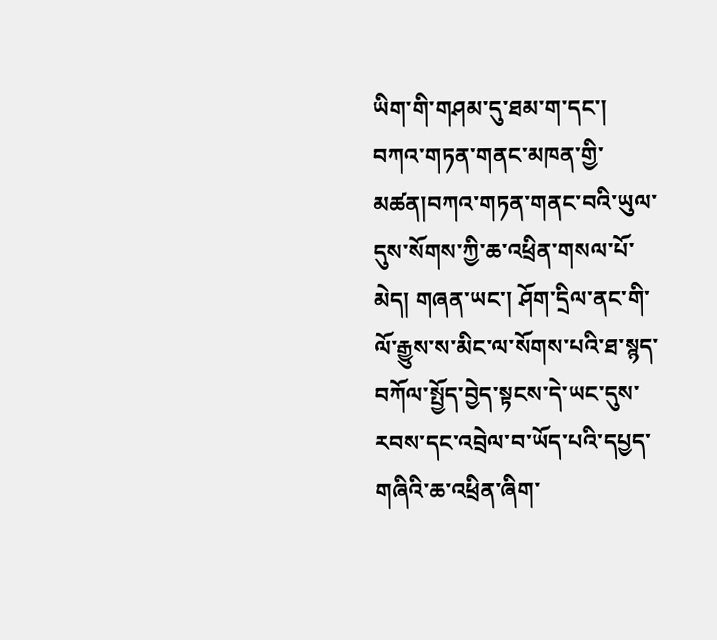ཡིག་གི་གཤམ་དུ་ཐམ་ག་དང་། བཀའ་གཏན་གནང་མཁན་གྱི་མཚན།བཀའ་གཏན་གནང་བའི་ཡུལ་དུས་སོགས་ཀྱི་ཆ་འཕྲིན་གསལ་པོ་མེད། གཞན་ཡང་། ཤོག་དྲིལ་ནང་གི་ལོ་རྒྱུས་ས་མིང་ལ་སོགས་པའི་ཐ་སྙད་བཀོལ་སྤྱོད་བྱེད་སྟངས་དེ་ཡང་དུས་རབས་དང་འབྲེལ་བ་ཡོད་པའི་དཔྱད་གཞིའི་ཆ་འཕྲིན་ཞིག་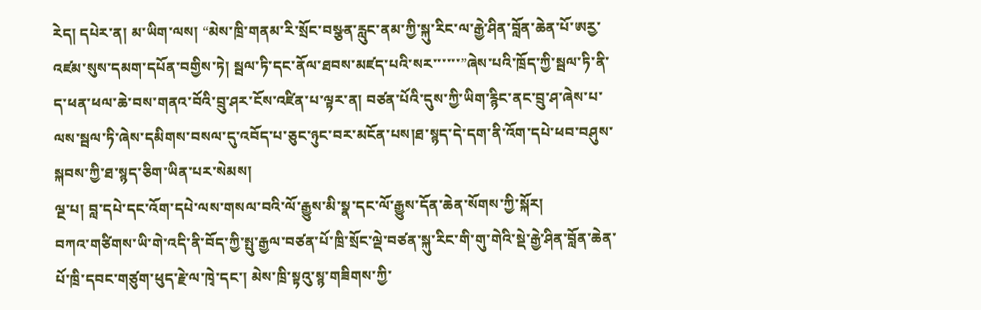རེད། དཔེར་ན། མ་ཡིག་ལས། “མེས་ཁྲི་གནམ་རི་སྲོང་བསྩན་རླུང་ནམ་ཀྱི་སྐུ་རིང་ལ་རྒྱེ་ཤིན་བློན་ཆེན་པོ་ཨརྱ་འཛམ་སུས་དམག་དཔོན་བགྱིས་ཏེ། སྦལ་ཏི་དང་ནོལ་ཐབས་མཛད་པའི་སར་་་་་་”ཞེས་པའི་ཁྲོད་ཀྱི་སྦལ་ཏི་ནི་ད་ཕན་ཕལ་ཆེ་བས་གནའ་བོའི་བྲུ་ཤར་ངོས་འཛིན་པ་ལྟར་ན། བཙན་པོའི་དུས་ཀྱི་ཡིག་རྙིང་ནང་བྲུ་ཤ་ཞེས་པ་ལས་སྦལ་ཏི་ཞེས་དམིགས་བསལ་དུ་འབོད་པ་ཅུང་ཉུང་བར་མངོན་པས།ཐ་སྙད་དེ་དག་ནི་འོག་དཔེ་ཕབ་བཤུས་སྐབས་ཀྱི་ཐ་སྙད་ཅིག་ཡིན་པར་སེམས།
ལྔ་པ། བླ་དཔེ་དང་འོག་དཔེ་ལས་གསལ་བའི་ལོ་རྒྱུས་མི་སྣ་དང་ལོ་རྒྱུས་དོན་ཆེན་སོགས་ཀྱི་སྐོར།
བཀའ་གཙིགས་ཡི་གེ་འདི་ནི་བོད་ཀྱི་སྤུ་རྒྱལ་བཙན་པོ་ཁྲི་སྲོང་ལྡེ་བཙན་སྐུ་རིང་གི་གུ་གེའི་སྡེ་རྒྱེ་ཤིན་བློན་ཆེན་པོ་ཁྲི་དབང་གཙུག་ཕུད་རྗེ་ལ་ཁྭེ་དང་། མེས་ཁྲི་སྟའུ་སྙ་གཟིགས་ཀྱི་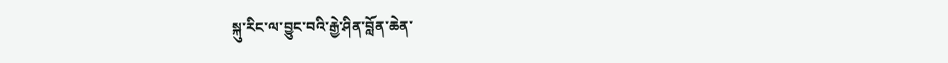སྐུ་རིང་ལ་བྱུང་བའི་རྒྱེ་ཤིན་བློན་ཆེན་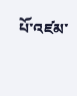པོ་འཛམ་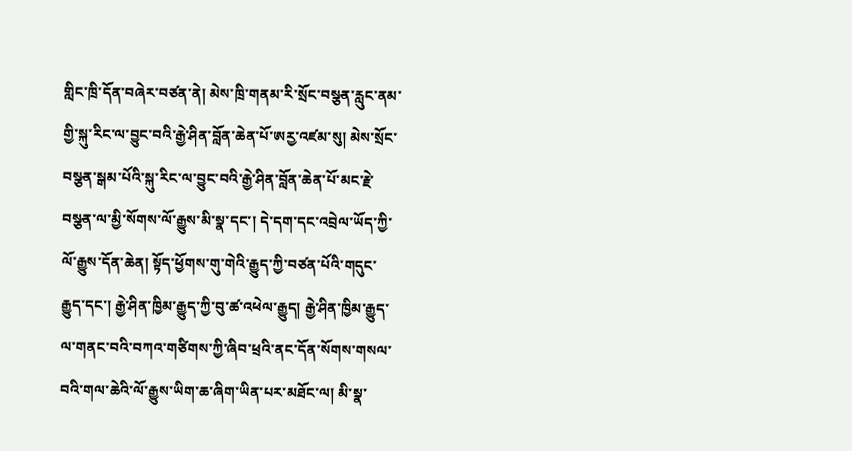གླིང་ཁྲི་དོན་བཞེར་བཙན་ནེ། མེས་ཁྲི་གནམ་རི་སྲོང་བསྩན་རླུང་ནམ་གྱི་སྐུ་རིང་ལ་བྱུང་བའི་རྒྱེ་ཤིན་བློན་ཆེན་པོ་ཨརྱ་འཛམ་སུ། མེས་སྲོང་བསྩན་སྒམ་པོའི་སྐུ་རིང་ལ་བྱུང་བའི་རྒྱེ་ཤིན་བློན་ཆེན་པོ་མང་རྗེ་བསྩན་ལ་མྱི་སོགས་ལོ་རྒྱུས་མི་སྣ་དང་། དེ་དག་དང་འབྲེལ་ཡོད་ཀྱི་ལོ་རྒྱུས་དོན་ཆེན། སྟོད་ཕྱོགས་གུ་གེའི་རྒྱུད་ཀྱི་བཙན་པོའི་གདུང་རྒྱུད་དང་། རྒྱེ་ཤིན་ཁྱིམ་རྒྱུད་ཀྱི་བུ་ཚ་འཕེལ་རྒྱུད། རྒྱེ་ཤིན་ཁྱིམ་རྒྱུད་ལ་གནང་བའི་བཀའ་གཙིགས་ཀྱི་ཞིབ་ཕྲའི་ནང་དོན་སོགས་གསལ་བའི་གལ་ཆེའི་ལོ་རྒྱུས་ཡིག་ཆ་ཞིག་ཡིན་པར་མཐོང་ལ། མི་སྣ་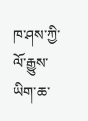ཁ་ཤས་ཀྱི་ལོ་རྒྱུས་ཡིག་ཆ་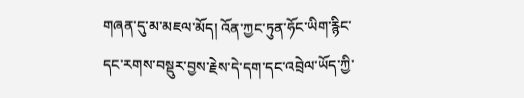གཞན་དུ་མ་མཇལ་མོད། འོན་ཀྱང་ཏུན་ཧོང་ཡིག་རྙིང་དང་རགས་བསྡུར་བྱས་རྗེས་དེ་དག་དང་འབྲེལ་ཡོད་ཀྱི་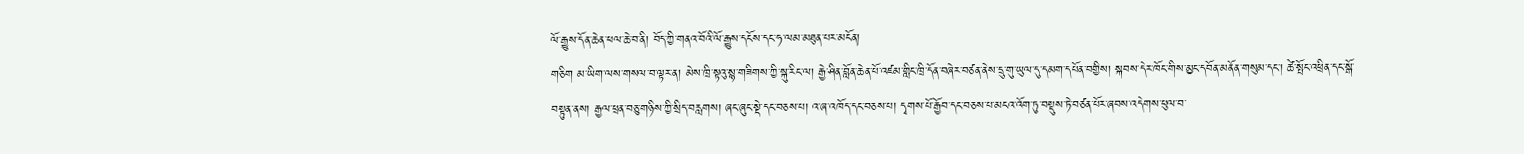ལོ་རྒྱུས་དོན་ཆེན་ཕལ་ཆེ་བ་ནི། བོད་ཀྱི་གནའ་བོའི་ལོ་རྒྱུས་དངོས་དང་ཧ་ལམ་མཐུན་པར་མངོན།
གཅིག མ་ཡིག་ལས་གསལ་བ་ལྟར་ན། མེས་ཁྲི་སྟའུ་སྙ་གཟིགས་ཀྱི་སྐུ་རིང་ལ། རྒྱེ་ཤིན་བློན་ཆེན་པོ་འཛམ་གླིང་ཁྲི་དོན་བཞེར་བཙན་ནེས་དྲུ་གུ་ཡུལ་དུ་དམག་དཔོན་བགྱིས། སྐབས་དེར་ཁོང་གིས་མྱང་དབོན་མནོན་གསུམ་དང་། ཚེ་སྤོང་འཕྲིན་དང་སྒོ་བསྟུན་ནས། རྒྱལ་ཕྲན་བཅུ་གཉིས་ཀྱི་སྲིད་བརླགས། ཞང་ཞུང་སྡེ་དང་བཅས་པ། འ་ཞ་འཁོད་དང་བཅས་པ། དྭགས་པོ་རྒྱོབ་དང་བཅས་པ་མངའ་འོག་ཏུ་བསྡུས་ཏེ་བཙན་པོར་ཞབས་འདེགས་ཕུལ་བ་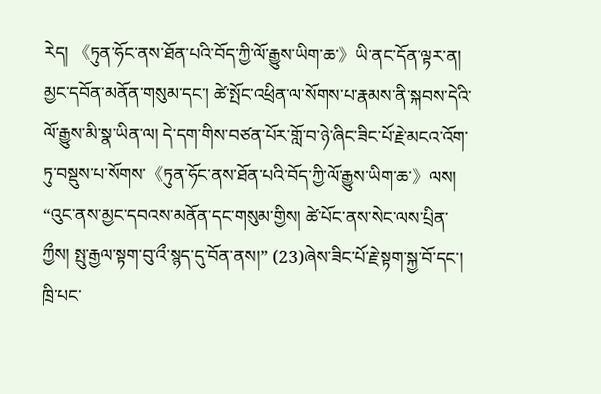རེད། 《ཏུན་ཧོང་ནས་ཐོན་པའི་བོད་ཀྱི་ལོ་རྒྱུས་ཡིག་ཆ་》ཡི་ནང་དོན་ལྟར་ན། མྱང་དབོན་མནོན་གསུམ་དང་། ཚེ་སྤོང་འཕྲིན་ལ་སོགས་པ་རྣམས་ནི་སྐབས་དེའི་ལོ་རྒྱུས་མི་སྣ་ཡིན་ལ། དེ་དག་གིས་བཙན་པོར་གློ་བ་ཉེ་ཞིང་ཟིང་པོ་རྗེ་མངའ་འོག་ཏུ་བསྡུས་པ་སོགས་《ཏུན་ཧོང་ནས་ཐོན་པའི་བོད་ཀྱི་ལོ་རྒྱུས་ཡིག་ཆ་》ལས། “འུང་ནས་མྱང་དབའས་མནོན་དང་གསུམ་གྱིས། ཚེ་པོང་ནས་སེང་ལས་པྲིན་ཀྱྀས། སྤུ་རྒྱལ་སྟག་བུ་འྀ་སྙད་དུ་བོན་ནས།” (23)ཞེས་ཟིང་པོ་རྗེ་སྟག་སྐྱ་བོ་དང་། ཁྲི་པང་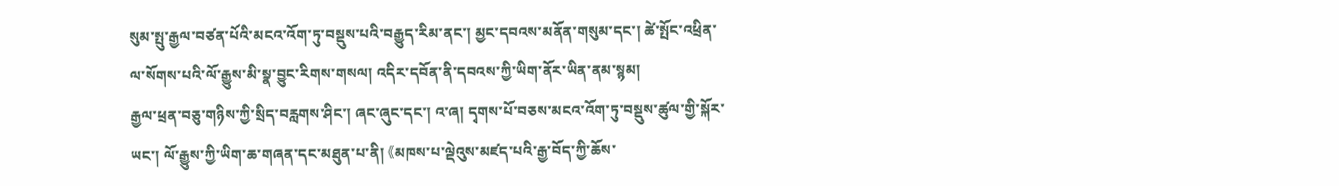སུམ་སྤུ་རྒྱལ་བཙན་པོའི་མངའ་འོག་ཏུ་བསྡུས་པའི་བརྒྱུད་རིམ་ནང་། མྱང་དབའས་མནོན་གསུམ་དང་། ཚེ་སྤོང་འཕྲིན་ལ་སོགས་པའི་ལོ་རྒྱུས་མི་སྣ་བྱུང་རིགས་གསལ། འདིར་དབོན་ནི་དབའས་ཀྱི་ཡིག་ནོར་ཡིན་ནམ་སྙམ།
རྒྱལ་ཕྲན་བཅུ་གཉིས་ཀྱི་སྲིད་བརླགས་ཤིང་། ཞང་ཞུང་དང་། འ་ཞ། དྭགས་པོ་བཅས་མངའ་འོག་ཏུ་བསྡུས་ཚུལ་གྱི་སྐོར་ཡང་། ལོ་རྒྱུས་ཀྱི་ཡིག་ཆ་གཞན་དང་མཐུན་པ་ནི། 《མཁས་པ་ལྡེའུས་མཛད་པའི་རྒྱ་བོད་ཀྱི་ཆོས་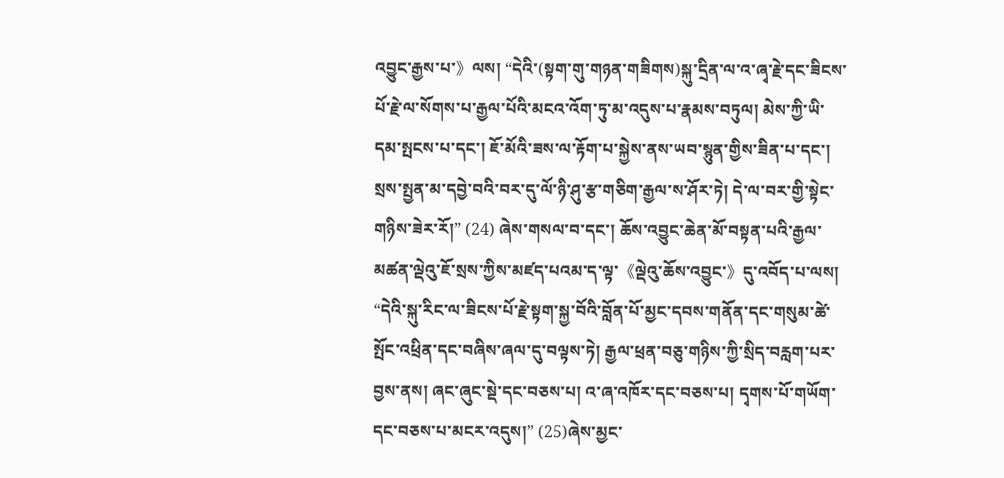འབྱུང་རྒྱས་པ་》ལས། “དེའི་(སྟག་གུ་གཉན་གཟིགས)སྐུ་དྲིན་ལ་འ་ཞྭ་རྗེ་དང་ཟིངས་པོ་རྗེ་ལ་སོགས་པ་རྒྱལ་པོའི་མངའ་འོག་ཏུ་མ་འདུས་པ་རྣམས་བཏུལ། མེས་ཀྱི་ཡི་དམ་སྤངས་པ་དང་། ཇོ་མོའི་ཟས་ལ་རྟོག་པ་སྐྱེས་ནས་ཡབ་སྙུན་གྱིས་ཟིན་པ་དང་། སྲས་སྤྱན་མ་དབྱེ་བའི་བར་དུ་ལོ་ཉི་ཤུ་རྩ་གཅིག་རྒྱལ་ས་ཤོར་ཏེ། དེ་ལ་བར་གྱི་སྟེང་གཉིས་ཟེར་རོ།” (24) ཞེས་གསལ་བ་དང་། ཆོས་འབྱུང་ཆེན་མོ་བསྟན་པའི་རྒྱལ་མཚན་ལྡེའུ་ཇོ་སྲས་ཀྱིས་མཛད་པའམ་ད་ལྟ་《ལྡེའུ་ཆོས་འབྱུང་》དུ་འབོད་པ་ལས། “དེའི་སྐུ་རིང་ལ་ཟིངས་པོ་རྗེ་སྟག་སྐྱ་བོའི་བློན་པོ་མྱང་དབས་གནོན་དང་གསུམ་ཚེ་སྤོང་འཕྲིན་དང་བཞིས་ཞལ་དུ་བལྟས་ཏེ། རྒྱལ་ཕྲན་བཅུ་གཉིས་ཀྱི་སྲིད་བརླག་པར་བྱས་ནས། ཞང་ཞུང་སྡེ་དང་བཅས་པ། འ་ཞ་འཁོར་དང་བཅས་པ། དྭགས་པོ་གཡོག་དང་བཅས་པ་མངར་འདུས།” (25)ཞེས་མྱང་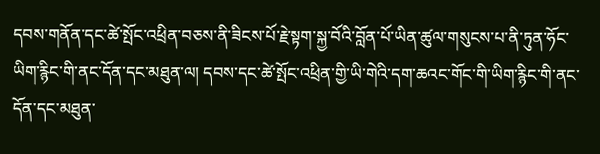དབས་གནོན་དང་ཚེ་སྤོང་འཕྲིན་བཅས་ནི་ཟིངས་པོ་རྗེ་སྟག་སྐྱ་བོའི་བློན་པོ་ཡིན་ཚུལ་གསུངས་པ་ནི་ཏུན་ཧོང་ཡིག་རྙིང་གི་ནང་དོན་དང་མཐུན་ལ། དབས་དང་ཚེ་སྤོང་འཕྲིན་གྱི་ཡི་གེའི་དག་ཆའང་གོང་གི་ཡིག་རྙིང་གི་ནང་དོན་དང་མཐུན་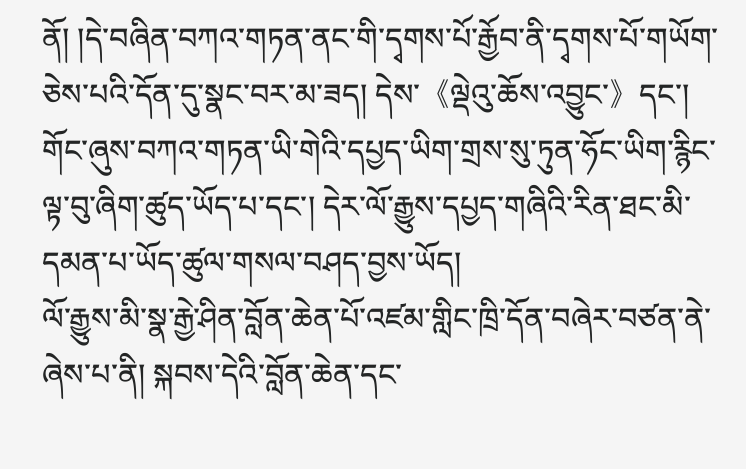ནོ། །དེ་བཞིན་བཀའ་གཏན་ནང་གི་དྭགས་པོ་རྒྱོབ་ནི་དྭགས་པོ་གཡོག་ཅེས་པའི་དོན་དུ་སྣང་བར་མ་ཟད། དེས་《ལྡེའུ་ཆོས་འབྱུང་》དང་། གོང་ཞུས་བཀའ་གཏན་ཡི་གེའི་དཔྱད་ཡིག་གྲས་སུ་ཏུན་ཧོང་ཡིག་རྙིང་ལྟ་བུ་ཞིག་ཚུད་ཡོད་པ་དང་། དེར་ལོ་རྒྱུས་དཔྱད་གཞིའི་རིན་ཐང་མི་དམན་པ་ཡོད་ཚུལ་གསལ་བཤད་བྱས་ཡོད།
ལོ་རྒྱུས་མི་སྣ་རྒྱེ་ཤིན་བློན་ཆེན་པོ་འཛམ་གླིང་ཁྲི་དོན་བཞེར་བཙན་ནེ་ཞེས་པ་ནི། སྐབས་དེའི་བློན་ཆེན་དང་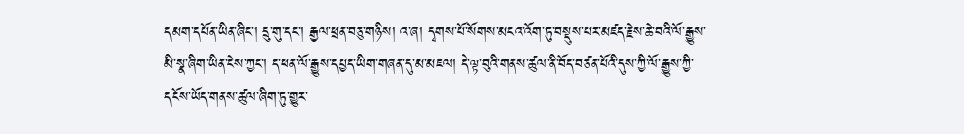དམག་དཔོན་ཡིན་ཞིང་། དྲུ་གུ་དང་། རྒྱལ་ཕྲན་བཅུ་གཉིས། འ་ཞ། དྭགས་པོ་སོགས་མངའ་འོག་ཏུ་བསྡུས་པར་མཛད་རྗེས་ཆེ་བའི་ལོ་རྒྱུས་མི་སྣ་ཞིག་ཡིན་ངེས་ཀྱང་། ད་ཕན་ལོ་རྒྱུས་དཔྱད་ཡིག་གཞན་དུ་མ་མཇལ། དེ་ལྟ་བུའི་གནས་ཚུལ་ནི་བོད་བཙན་པོའི་དུས་ཀྱི་ལོ་རྒྱུས་ཀྱི་དངོས་ཡོད་གནས་ཚུལ་ཞིག་ཏུ་གྱུར་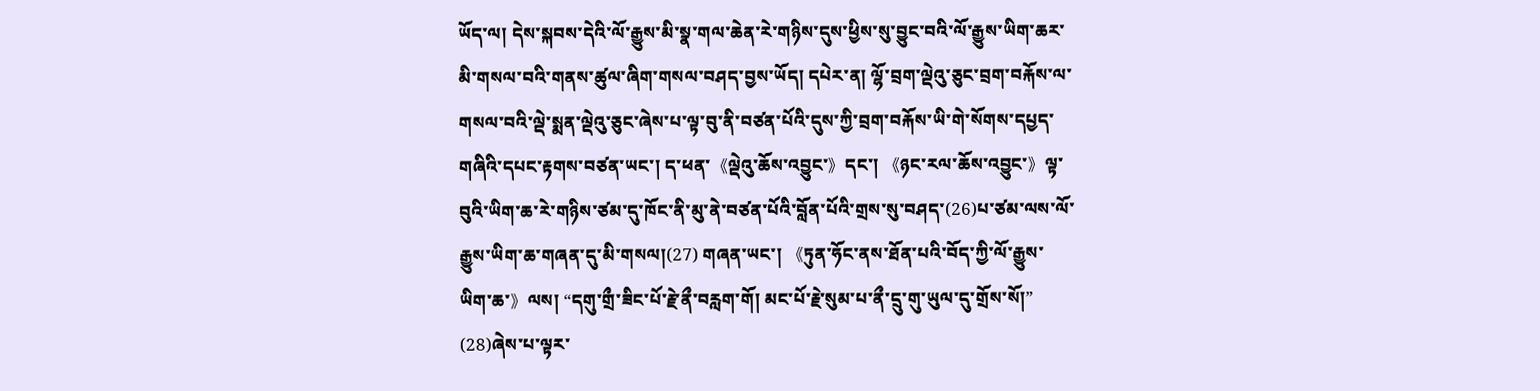ཡོད་ལ། དེས་སྐབས་དེའི་ལོ་རྒྱུས་མི་སྣ་གལ་ཆེན་རེ་གཉིས་དུས་ཕྱིས་སུ་བྱུང་བའི་ལོ་རྒྱུས་ཡིག་ཆར་མི་གསལ་བའི་གནས་ཚུལ་ཞིག་གསལ་བཤད་བྱས་ཡོད། དཔེར་ན། ལྷོ་བྲག་ལྡེའུ་ཅུང་བྲག་བརྐོས་ལ་གསལ་བའི་ལྡེ་སྨན་ལྡེའུ་ཅུང་ཞེས་པ་ལྟ་བུ་ནི་བཙན་པོའི་དུས་ཀྱི་བྲག་བརྐོས་ཡི་གེ་སོགས་དཔྱད་གཞིའི་དཔང་རྟགས་བཙན་ཡང་། ད་ཕན་《ལྡེའུ་ཆོས་འབྱུང་》དང་། 《ཉང་རལ་ཆོས་འབྱུང་》ལྟ་བུའི་ཡིག་ཆ་རེ་གཉིས་ཙམ་དུ་ཁོང་ནི་མུ་ནེ་བཙན་པོའི་བློན་པོའི་གྲས་སུ་བཤད་(26)པ་ཙམ་ལས་ལོ་རྒྱུས་ཡིག་ཆ་གཞན་དུ་མི་གསལ།(27) གཞན་ཡང་། 《ཏུན་ཧོང་ནས་ཐོན་པའི་བོད་ཀྱི་ལོ་རྒྱུས་ཡིག་ཆ་》ལས། “དགུ་གྲྀ་ཟིང་པོ་རྗེ་ནྀ་བརླག་གོ། མང་པོ་རྗེ་སུམ་པ་ནྀ་དྲུ་གུ་ཡུལ་དུ་གྲོས་སོ།” (28)ཞེས་པ་ལྟར་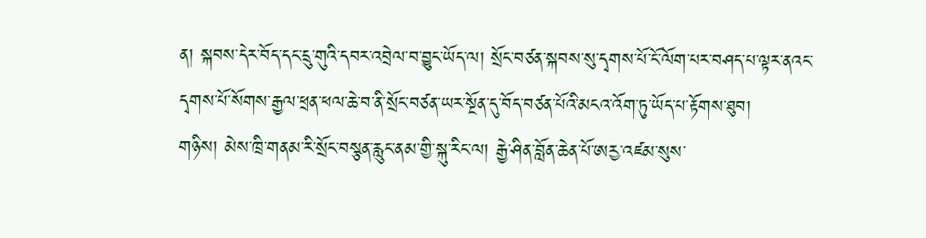ན། སྐབས་དེར་བོད་དང་དྲུ་གུའི་དབར་འབྲེལ་བ་བྱུང་ཡོད་ལ། སྲོང་བཙན་སྐབས་སུ་དྭགས་པོ་ངོ་ལོག་པར་བཤད་པ་ལྟར་ནའང་དྭགས་པོ་སོགས་རྒྱལ་ཕྲན་ཕལ་ཆེ་བ་ནི་སྲོང་བཙན་ཡར་སྔོན་དུ་བོད་བཙན་པོའི་མངའ་འོག་ཏུ་ཡོད་པ་རྟོགས་ཐུབ།
གཉིས། མེས་ཁྲི་གནམ་རི་སྲོང་བསྩན་རླུང་ནམ་གྱི་སྐུ་རིང་ལ། རྒྱེ་ཤིན་བློན་ཆེན་པོ་ཨརྱ་འཛམ་སུས་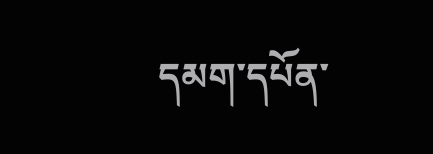དམག་དཔོན་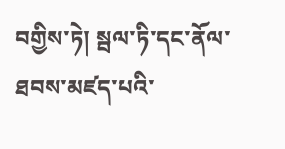བགྱིས་ཏེ། སྦལ་ཏི་དང་ནོལ་ཐབས་མཛད་པའི་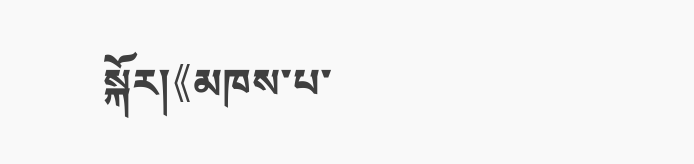སྐོར།《མཁས་པ་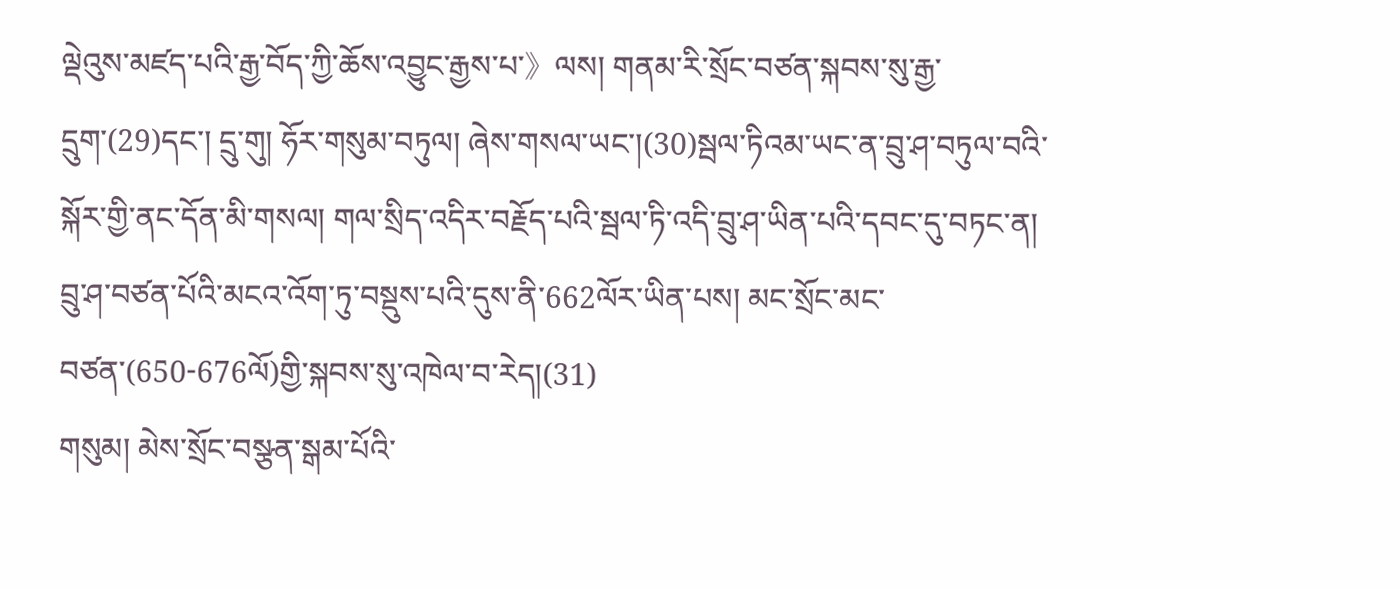ལྡེའུས་མཛད་པའི་རྒྱ་བོད་ཀྱི་ཆོས་འབྱུང་རྒྱས་པ་》ལས། གནམ་རི་སྲོང་བཙན་སྐབས་སུ་རྒྱ་དྲུག་(29)དང་། དྲུ་གུ། ཧོར་གསུམ་བཏུལ། ཞེས་གསལ་ཡང་།(30)སྦལ་ཏིའམ་ཡང་ན་བྲུ་ཤ་བཏུལ་བའི་སྐོར་གྱི་ནང་དོན་མི་གསལ། གལ་སྲིད་འདིར་བརྗོད་པའི་སྦལ་ཏི་འདི་བྲུ་ཤ་ཡིན་པའི་དབང་དུ་བཏང་ན། བྲུ་ཤ་བཙན་པོའི་མངའ་འོག་ཏུ་བསྡུས་པའི་དུས་ནི་662ལོར་ཡིན་པས། མང་སྲོང་མང་བཙན་(650-676ལོ)གྱི་སྐབས་སུ་འཁེལ་བ་རེད།(31)
གསུམ། མེས་སྲོང་བསྩན་སྒམ་པོའི་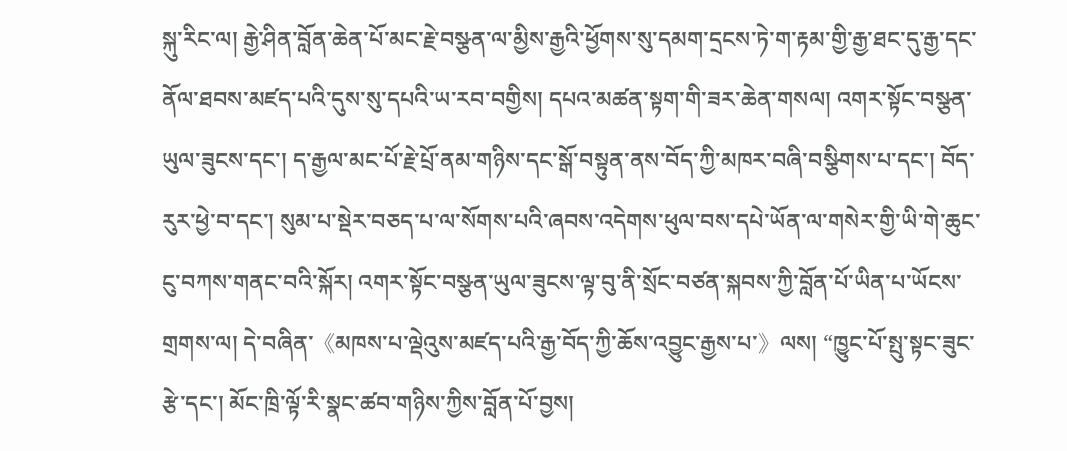སྐུ་རིང་ལ། རྒྱེ་ཤིན་བློན་ཆེན་པོ་མང་རྗེ་བསྩན་ལ་མྱིས་རྒྱའི་ཕྱོགས་སུ་དམག་དྲངས་ཏེ་ག་རྟམ་གྱི་རྒྱ་ཐང་དུ་རྒྱ་དང་ནོལ་ཐབས་མཛད་པའི་དུས་སུ་དཔའི་ཡ་རབ་བགྱིས། དཔའ་མཚན་སྟག་གི་ཟར་ཆེན་གསལ། འགར་སྟོང་བསྩན་ཡུལ་ཟུངས་དང་། ད་རྒྱལ་མང་པོ་རྗེ་པྲོ་ནམ་གཉིས་དང་སྒོ་བསྟུན་ནས་བོད་ཀྱི་མཁར་བཞི་བསྩིགས་པ་དང་། བོད་རུར་ཕྱེ་བ་དང་། སུམ་པ་སྡེར་བཅད་པ་ལ་སོགས་པའི་ཞབས་འདེགས་ཕུལ་བས་དཔེ་ཡོན་ལ་གསེར་གྱི་ཡི་གེ་ཆུང་ངུ་བཀས་གནང་བའི་སྐོར། འགར་སྟོང་བསྩན་ཡུལ་ཟུངས་ལྟ་བུ་ནི་སྲོང་བཙན་སྐབས་ཀྱི་བློན་པོ་ཡིན་པ་ཡོངས་གྲགས་ལ། དེ་བཞིན་《མཁས་པ་ལྡེའུས་མཛད་པའི་རྒྱ་བོད་ཀྱི་ཆོས་འབྱུང་རྒྱས་པ་》ལས། “ཁྱུང་པོ་སྤུ་སྟང་ཟུང་རྩེ་དང་། མོང་ཁྲི་ལྟོ་རི་སྣང་ཚབ་གཉིས་ཀྱིས་བློན་པོ་བྱས།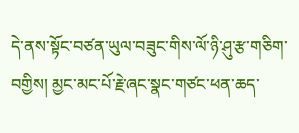དེ་ནས་སྟོང་བཙན་ཡུལ་བཟུང་གིས་ལོ་ཉི་ཤུ་རྩ་གཅིག་བགྱིས། མྱང་མང་པོ་རྗེ་ཞང་སྣང་གཙང་ཕན་ཆད་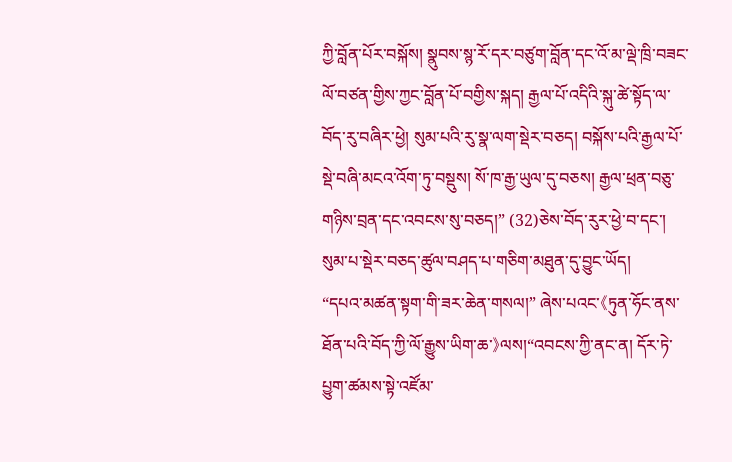ཀྱི་བློན་པོར་བསྐོས། སྣུབས་སྙ་རོ་དར་བཙུག་བློན་དང་འོ་མ་ལྡེ་ཁྲི་བཟང་ལོ་བཙན་གྱིས་ཀྱང་བློན་པོ་བགྱིས་སྐད། རྒྱལ་པོ་འདིའི་སྐུ་ཚེ་སྟོད་ལ་བོད་རུ་བཞིར་ཕྱེ། སུམ་པའི་རུ་སྣ་ལག་སྡེར་བཅད། བསྐོས་པའི་རྒྱལ་པོ་སྡེ་བཞི་མངའ་འོག་ཏུ་བསྡུས། སོ་ཁ་རྒྱ་ཡུལ་དུ་བཅས། རྒྱལ་ཕྲན་བཅུ་གཉིས་བྲན་དང་འབངས་སུ་བཅད།” (32)ཅེས་བོད་རུར་ཕྱེ་བ་དང་། སུམ་པ་སྡེར་བཅད་ཚུལ་བཤད་པ་གཅིག་མཐུན་དུ་བྱུང་ཡོད།
“དཔའ་མཚན་སྟག་གི་ཟར་ཆེན་གསལ།” ཞེས་པའང་《ཏུན་ཧོང་ནས་ཐོན་པའི་བོད་ཀྱི་ལོ་རྒྱུས་ཡིག་ཆ་》ལས།“འབངས་ཀྱི་ནང་ན། དོར་ཏེ་པྱུག་ཚམས་སྟེ་འཛོམ་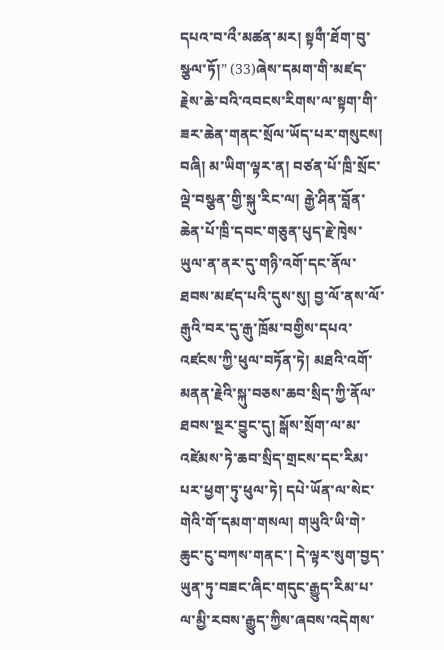དཔའ་བ་འྀ་མཚན་མར། སྟགྀ་ཐོག་བུ་སྩལ་ཏོ།” (33)ཞེས་དམག་གི་མཛད་རྗེས་ཆེ་བའི་འབངས་རིགས་ལ་སྟག་གི་ཟར་ཆེན་གནང་སྲོལ་ཡོད་པར་གསུངས།
བཞི། མ་ཡིག་ལྟར་ན། བཙན་པོ་ཁྲི་སྲོང་ལྡེ་བསྩན་གྱི་སྐུ་རིང་ལ། རྒྱེ་ཤིན་བློན་ཆེན་པོ་ཁྲི་དབང་གཅུན་པུད་རྗེ་ཁྭེས་ཡུལ་ན་ནར་དུ་གཉི་འགོ་དང་ནོལ་ཐབས་མཛད་པའི་དུས་སུ། བྱ་ལོ་ནས་ལོ་རྒུའི་བར་དུ་རྒུ་ཁྲོམ་བགྱིས་དཔའ་འཛངས་ཀྱི་ཕུལ་བཏོན་ཏེ། མཐའི་འགོ་མནན་རྗེའི་སྐུ་བཅས་ཆབ་སྲིད་ཀྱི་ནོལ་ཐབས་སྔར་བྱུང་དུ། སྒོས་སྲོག་ལ་མ་འཛེམས་ཏེ་ཆབ་སྲིད་གྲངས་དང་རིམ་པར་ཕྱག་ཏུ་ཕུལ་ཏེ། དཔེ་ཡོན་ལ་སེང་གེའི་གོ་དམག་གསལ། གཡུའི་ཡི་གེ་ཆུང་ངུ་བཀས་གནང་། དེ་ལྟར་སུག་བྱད་ཡུན་ཏུ་བཟང་ཞིང་གདུང་རྒྱུད་རིམ་པ་ལ་མྱི་རབས་རྒྱུད་ཀྱིས་ཞབས་འདེགས་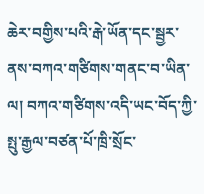ཆེར་བགྱིས་པའི་རྒེ་ཡོན་དང་སྦྱར་ནས་བཀའ་གཙིགས་གནང་བ་ཡིན་ལ། བཀའ་གཙིགས་འདི་ཡང་བོད་ཀྱི་སྤུ་རྒྱལ་བཙན་པོ་ཁྲི་སྲོང་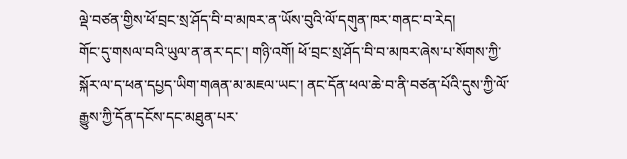ལྡེ་བཙན་གྱིས་ཕོ་བྲང་སྲ་ཤོད་བི་བ་མཁར་ན་ཡོས་བུའི་ལོ་དགུན་ཁར་གནང་བ་རེད།
གོང་དུ་གསལ་བའི་ཡུལ་ན་ནར་དང་། གཉི་འགོ། ཕོ་བྲང་སྲ་ཤོད་བི་བ་མཁར་ཞེས་པ་སོགས་ཀྱི་སྐོར་ལ་ད་ཕན་དཔྱད་ཡིག་གཞན་མ་མཇལ་ཡང་། ནང་དོན་ཕལ་ཆེ་བ་ནི་བཙན་པོའི་དུས་ཀྱི་ལོ་རྒྱུས་ཀྱི་དོན་དངོས་དང་མཐུན་པར་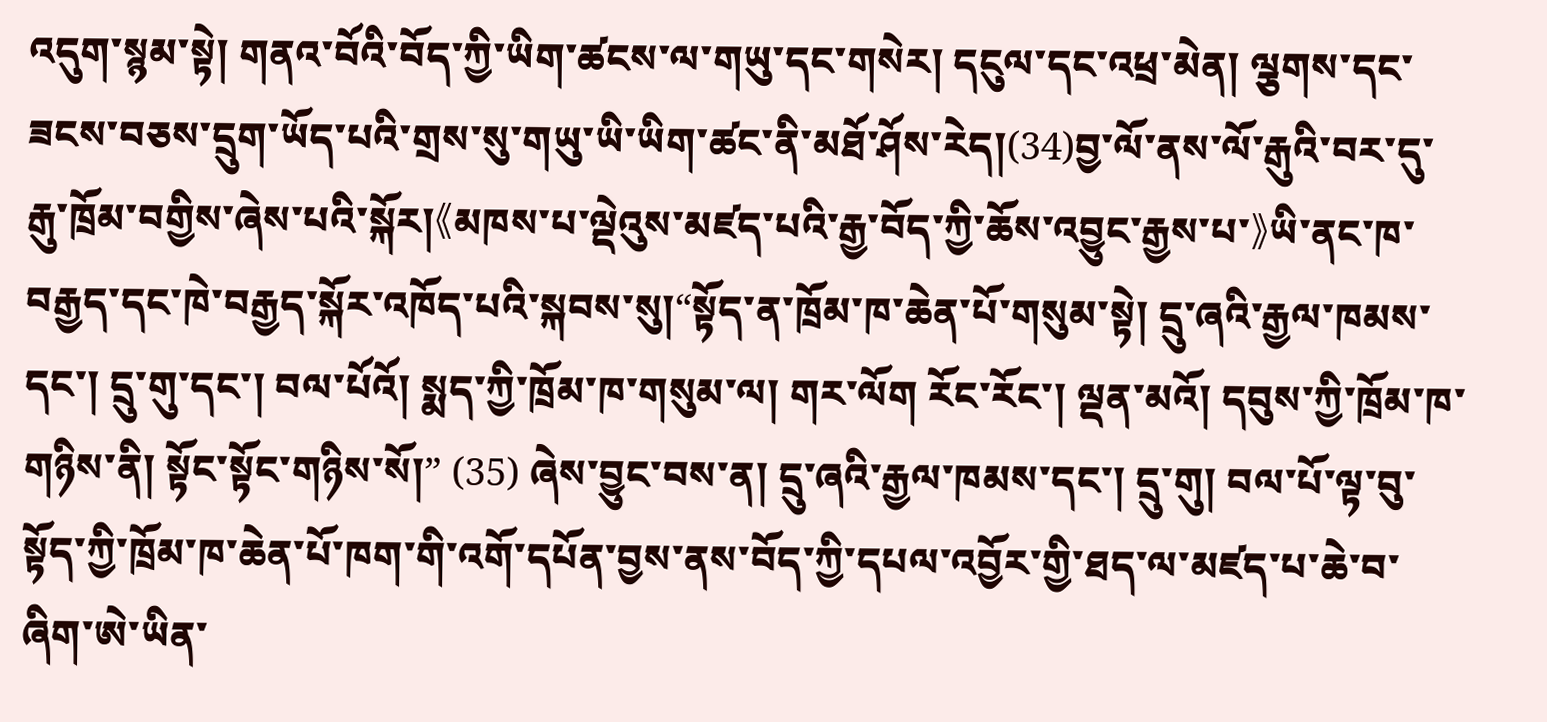འདུག་སྙམ་སྟེ། གནའ་བོའི་བོད་ཀྱི་ཡིག་ཚངས་ལ་གཡུ་དང་གསེར། དངུལ་དང་འཕྲ་མེན། ལྕགས་དང་ཟངས་བཅས་དྲུག་ཡོད་པའི་གྲས་སུ་གཡུ་ཡི་ཡིག་ཚང་ནི་མཐོ་ཤོས་རེད།(34)བྱ་ལོ་ནས་ལོ་རྒུའི་བར་དུ་རྒུ་ཁྲོམ་བགྱིས་ཞེས་པའི་སྐོར།《མཁས་པ་ལྡེའུས་མཛད་པའི་རྒྱ་བོད་ཀྱི་ཆོས་འབྱུང་རྒྱས་པ་》ཡི་ནང་ཁ་བརྒྱད་དང་ཁེ་བརྒྱད་སྐོར་འཁོད་པའི་སྐབས་སུ།“སྟོད་ན་ཁྲོམ་ཁ་ཆེན་པོ་གསུམ་སྟེ། དྲུ་ཞའི་རྒྱལ་ཁམས་དང་། དྲུ་གུ་དང་། བལ་པོའོ། སྨད་ཀྱི་ཁྲོམ་ཁ་གསུམ་ལ། གར་ལོག རོང་རོང་། ལྡན་མའོ། དབུས་ཀྱི་ཁྲོམ་ཁ་གཉིས་ནི། སྟོང་སྟོང་གཉིས་སོ།” (35) ཞེས་བྱུང་བས་ན། དྲུ་ཞའི་རྒྱལ་ཁམས་དང་། དྲུ་གུ། བལ་པོ་ལྟ་བུ་སྟོད་ཀྱི་ཁྲོམ་ཁ་ཆེན་པོ་ཁག་གི་འགོ་དཔོན་བྱས་ནས་བོད་ཀྱི་དཔལ་འབྱོར་གྱི་ཐད་ལ་མཛད་པ་ཆེ་བ་ཞིག་ཨེ་ཡིན་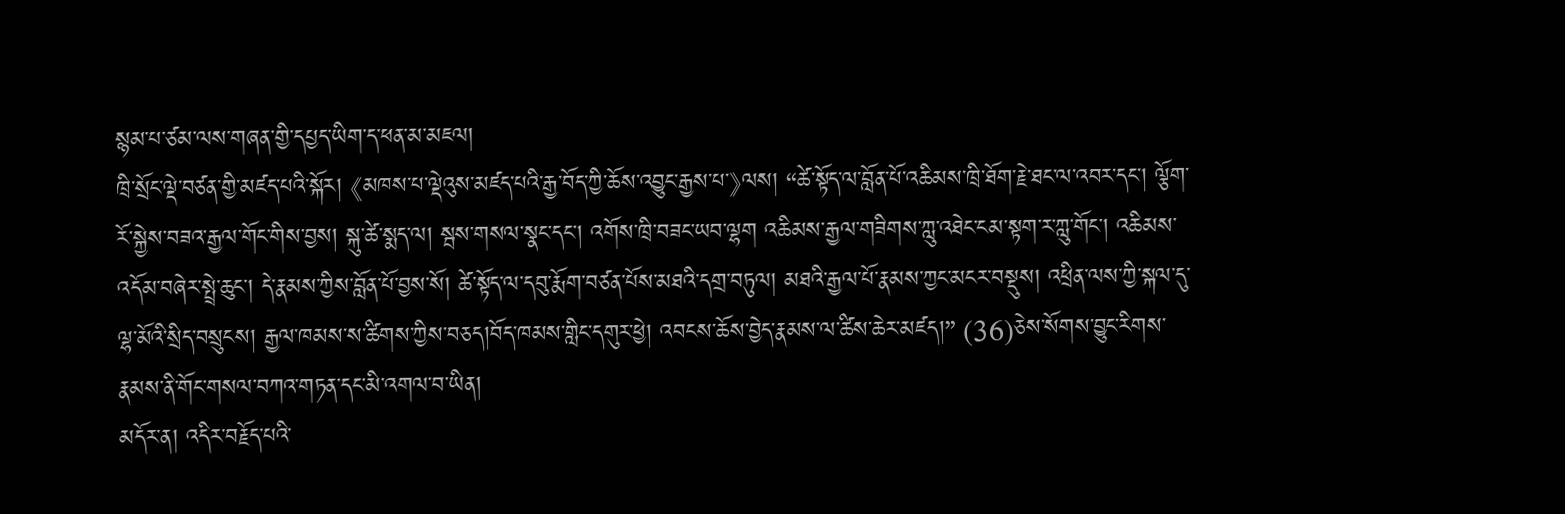སྙམ་པ་ཙམ་ལས་གཞན་གྱི་དཔྱད་ཡིག་ད་ཕན་མ་མཇལ།
ཁྲི་སྲོང་ལྡེ་བཙན་གྱི་མཛད་པའི་སྐོར། 《མཁས་པ་ལྡེའུས་མཛད་པའི་རྒྱ་བོད་ཀྱི་ཆོས་འབྱུང་རྒྱས་པ་》ལས། “ཚེ་སྟོད་ལ་བློན་པོ་འཆིམས་ཁྲི་ཐོག་རྗེ་ཐང་ལ་འབར་དང་། ལྕོག་རོ་སྐྱེས་བཟའ་རྒྱལ་གོང་གིས་བྱས། སྐུ་ཚེ་སྨད་ལ། སྦས་གསལ་སྣང་དང་། འགོས་ཁྲི་བཟང་ཡབ་ལྷག འཆིམས་རྒྱལ་གཟིགས་ཀླུ་འཐེང་ངམ་སྟག་ར་ཀླུ་གོང་། འཆིམས་འདོམ་བཞེར་སྤྲེ་ཆུང་། དེ་རྣམས་ཀྱིས་བློན་པོ་བྱས་སོ། ཚེ་སྟོད་ལ་དབུ་རྨོག་བཙན་པོས་མཐའི་དགྲ་བཏུལ། མཐའི་རྒྱལ་པོ་རྣམས་ཀྱང་མངར་བསྡུས། འཕྲིན་ལས་ཀྱི་སྐལ་དུ་ལྷ་མོའི་སྲིད་བསྲུངས། རྒྱལ་ཁམས་ས་ཚིགས་ཀྱིས་བཅད།བོད་ཁམས་གླིང་དགུར་ཕྱེ། འབངས་ཆོས་བྱེད་རྣམས་ལ་ཚིས་ཆེར་མཛད།” (36)ཅེས་སོགས་བྱུང་རིགས་རྣམས་ནི་གོང་གསལ་བཀའ་གཏན་དང་མི་འགལ་བ་ཡིན།
མདོར་ན། འདིར་བརྗོད་པའི་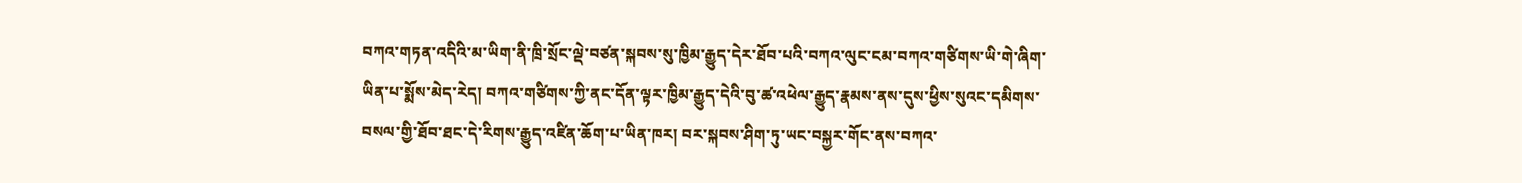བཀའ་གཏན་འདིའི་མ་ཡིག་ནི་ཁྲི་སྲོང་ལྡེ་བཙན་སྐབས་སུ་ཁྱིམ་རྒྱུད་དེར་ཐོབ་པའི་བཀའ་ལུང་ངམ་བཀའ་གཙིགས་ཡི་གེ་ཞིག་ཡིན་པ་སྨོས་མེད་རེད། བཀའ་གཙིགས་ཀྱི་ནང་དོན་ལྟར་ཁྱིམ་རྒྱུད་དེའི་བུ་ཚ་འཕེལ་རྒྱུད་རྣམས་ནས་དུས་ཕྱིས་སུའང་དམིགས་བསལ་གྱི་ཐོབ་ཐང་དེ་རིགས་རྒྱུད་འཛིན་ཆོག་པ་ཡིན་ཁར། བར་སྐབས་ཤིག་ཏུ་ཡང་བསྐྱར་གོང་ནས་བཀའ་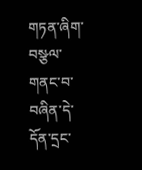གཏན་ཞིག་བསྩལ་གནང་བ་བཞིན་དེ་དོན་དྲང་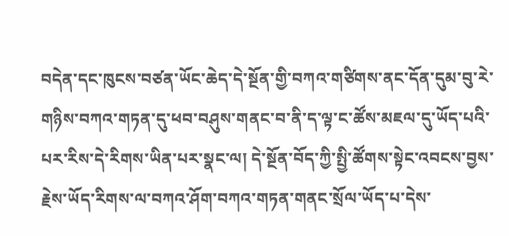བདེན་དང་ཁུངས་བཙན་ཡོང་ཆེད་དེ་སྔོན་གྱི་བཀའ་གཙིགས་ནང་དོན་དུམ་བུ་རེ་གཉིས་བཀའ་གཏན་དུ་ཕབ་བཤུས་གནང་བ་ནི་ད་ལྟ་ང་ཚོས་མཇལ་དུ་ཡོད་པའི་པར་རིས་དེ་རིགས་ཡིན་པར་སྣང་ལ། དེ་སྔོན་བོད་ཀྱི་སྤྱི་ཚོགས་སྟེང་འབངས་བྱས་རྗེས་ཡོད་རིགས་ལ་བཀའ་ཤོག་བཀའ་གཏན་གནང་སྲོལ་ཡོད་པ་དེས་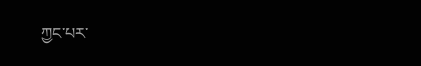ཀྱང་པར་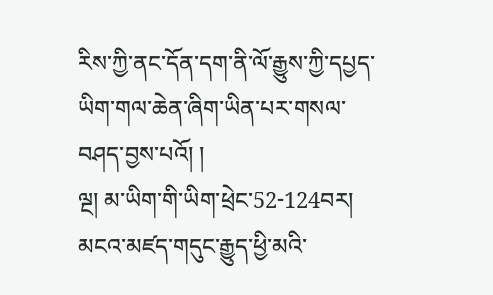རིས་ཀྱི་ནང་དོན་དག་ནི་ལོ་རྒྱུས་ཀྱི་དཔྱད་ཡིག་གལ་ཆེན་ཞིག་ཡིན་པར་གསལ་བཤད་བྱས་པའོ། །
ལྔ། མ་ཡིག་གི་ཡིག་ཕྲེང་52-124བར། མངའ་མཛད་གདུང་རྒྱུད་ཕྱི་མའི་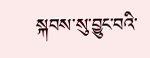སྐབས་སུ་བྱུང་བའི་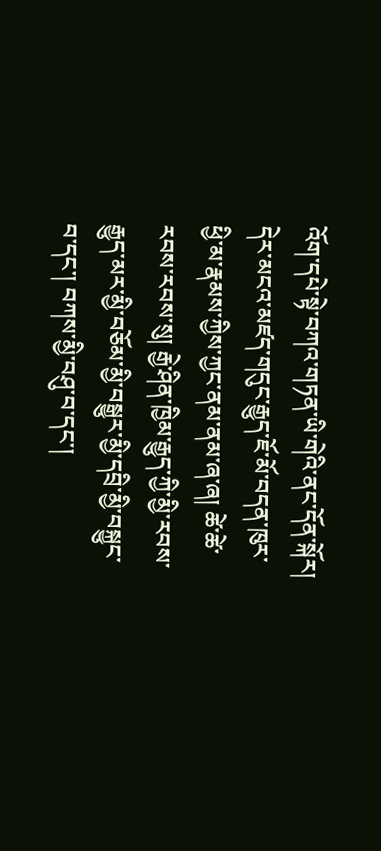འོག་དཔེ་སྟེ་བཀའ་གཏན་ཡི་གེའི་ནང་དོན་སྐོར།
དེར་མངའ་མཛད་གདུང་རྒྱུད་ཇོ་མོ་བདན་ཁུར་ཕྱི་མ་རྣམས་ཀྱིས་ཀྱང་ནམ་ནམ་ཞ་ཞ། ཚེ་ཚེ་རབས་རབས་སུ། རྒྱེ་ཤིན་ཁྱིམ་རྒྱུད་ཀྱི་མྱི་རབས་རྒྱུད་མར་མྱི་བཅོམ་མྱི་བསྒྱུར་མྱི་དབྲི་མྱི་བསྐྱུང་བ་དང་། བཀས་མྱི་བཤུ་བ་དང་།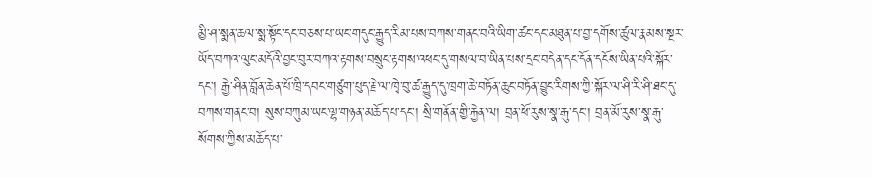མྱི་ཤ་སྨན་ཆལ་སྨ་སྟོང་དང་བཅས་པ་ཡང་གདུང་རྒྱུད་རིམ་པས་བཀས་གནང་བའི་ཡིག་ཚང་དང་མཐུན་པ་བྱ་དགོས་ཚུལ་རྣམས་སྔར་ཡོད་བཀའ་ལུང་མདོའི་བྱང་བུར་བཀའ་རྟགས་བསྲུང་རྟགས་འཕང་དུ་གསལ་བ་ཡིན་པས་དྲང་བདེན་དང་དོན་དངོས་ཡིན་པའི་སྐོར་དང་། རྒྱེ་ཤིན་བློན་ཆེན་པོ་ཁྲི་དབང་གཙུག་པུད་རྗེ་ལ་ཁྭེ་བུ་ཚ་རྒྱུད་དུ་ཁྲག་ཆེ་བཏོན་ཆུང་བཏོན་བྱུང་རིགས་ཀྱི་སྐོར་ལ་ཤི་རི་ཤི་ཐང་དུ་བཀས་གནང་བ། སུས་བཀུམ་ཡང་ལྷ་གཉན་མཆོད་པ་དང་། སྲི་གནོན་གྱི་རྐྱེན་ལ། བྲན་ཕོ་རུས་སྣ་རྒུ་དང་། བྲན་མོ་རུས་སྣ་རྒུ་སོགས་ཀྱིས་མཆོད་པ་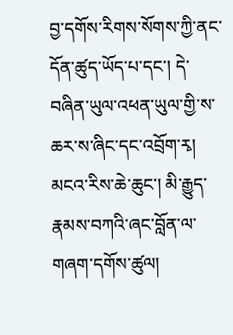བྱ་དགོས་རིགས་སོགས་ཀྱི་ནང་དོན་ཚུད་ཡོད་པ་དང་། དེ་བཞིན་ཡུལ་འཕན་ཡུལ་གྱི་ས་ཆར་ས་ཞིང་དང་འབྲོག་རྭ། མངའ་རིས་ཆེ་ཆུང་། མི་རྒྱུད་རྣམས་བཀའི་ཞང་བློན་ལ་གཞག་དགོས་ཚུལ།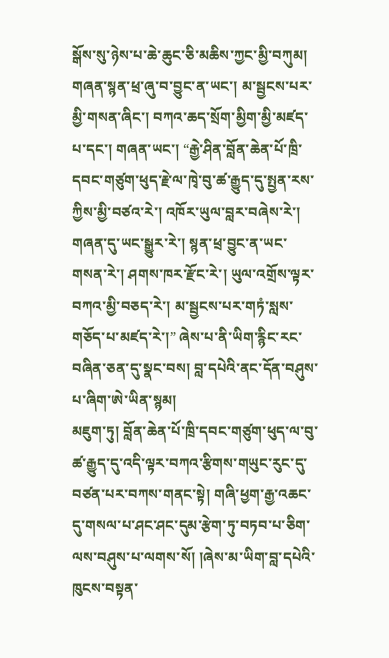སྒོས་སུ་ཉེས་པ་ཆེ་ཆུང་ཅི་མཆིས་ཀྱང་མྱི་བཀུམ། གཞན་སྙན་ཕྲ་ཞུ་བ་བྱུང་ན་ཡང་། མ་སྦྱངས་པར་མྱི་གསན་ཞིང་། བཀའ་ཆད་སྲོག་མྱིག་མྱི་མཛད་པ་དང་། གཞན་ཡང་། “རྒྱེ་ཤིན་བློན་ཆེན་པོ་ཁྲི་དབང་གཙུག་ཕུད་རྗེ་ལ་ཁྭེ་བུ་ཚ་རྒྱུད་དུ་སྤྱན་རས་ཀྱིས་མྱི་བཙའ་རེ་། འཁོར་ཡུལ་བླར་བཞེས་རེ་། གཞན་དུ་ཡང་སྒྱུར་རེ་། སྙན་ཕྲ་བྱུང་ན་ཡང་གསན་རེ་། ཤགས་ཁར་རྫོང་རེ་། ཡུལ་འགྲོས་ལྟར་བཀའ་མྱི་བཅད་རེ་། མ་སྦྱངས་པར་གཏཾ་སླས་གཅོད་པ་མཛད་རེ་།” ཞེས་པ་ནི་ཡིག་རྙིང་རང་བཞིན་ཅན་དུ་སྣང་བས། བླ་དཔེའི་ནང་དོན་བཤུས་པ་ཞིག་ཨེ་ཡིན་སྙམ།
མཇུག་ཏུ། བློན་ཆེན་པོ་ཁྲི་དབང་གཙུག་ཕུད་ལ་བུ་ཚ་རྒྱུད་དུ་འདི་ལྟར་བཀའ་རྩིགས་གཡུང་རུང་དུ་བཙན་པར་བཀས་གནང་སྟེ། གཞི་ཕྱག་རྒྱ་འཆང་དུ་གསལ་པ་ཤང་ཤང་དུམ་རྩེག་ཏུ་བཏབ་པ་ཅིག་ལས་བཤུས་པ་ལགས་སོ། །ཞེས་མ་ཡིག་བླ་དཔེའི་ཁུངས་བསྟན་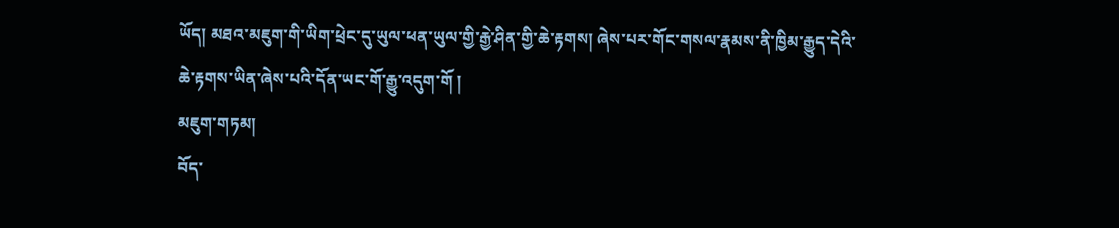ཡོད། མཐའ་མཇུག་གི་ཡིག་ཕྲེང་དུ་ཡུལ་ཕན་ཡུལ་གྱི་རྒྱེ་ཤིན་གྱི་ཆེ་རྟགས། ཞེས་པར་གོང་གསལ་རྣམས་ནི་ཁྱིམ་རྒྱུད་དེའི་ཆེ་རྟགས་ཡིན་ཞེས་པའི་དོན་ཡང་གོ་རྒྱུ་འདུག་གོ །
མཇུག་གཏམ།
བོད་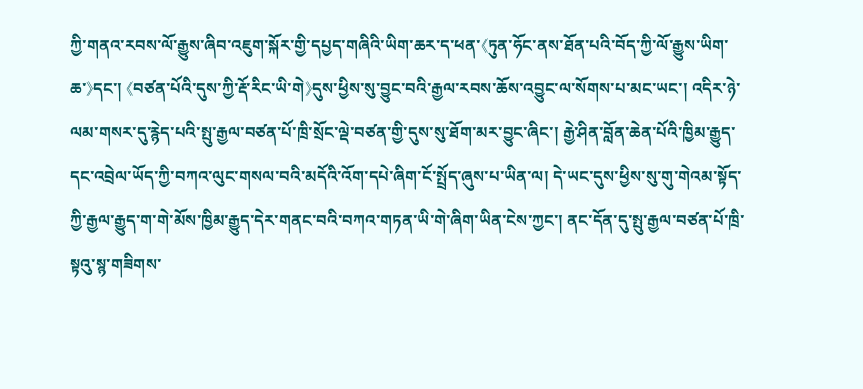ཀྱི་གནའ་རབས་ལོ་རྒྱུས་ཞིབ་འཇུག་སྐོར་གྱི་དཔྱད་གཞིའི་ཡིག་ཆར་ད་ཕན་《ཏུན་ཧོང་ནས་ཐོན་པའི་བོད་ཀྱི་ལོ་རྒྱུས་ཡིག་ཆ་》དང་། 《བཙན་པོའི་དུས་ཀྱི་རྡོ་རིང་ཡི་གེ》དུས་ཕྱིས་སུ་བྱུང་བའི་རྒྱལ་རབས་ཆོས་འབྱུང་ལ་སོགས་པ་མང་ཡང་། འདིར་ཉེ་ལམ་གསར་དུ་རྙེད་པའི་སྤུ་རྒྱལ་བཙན་པོ་ཁྲི་སྲོང་ལྡེ་བཙན་གྱི་དུས་སུ་ཐོག་མར་བྱུང་ཞིང་། རྒྱེ་ཤིན་བློན་ཆེན་པོའི་ཁྱིམ་རྒྱུད་དང་འབྲེལ་ཡོད་ཀྱི་བཀའ་ལུང་གསལ་བའི་མདོའི་འོག་དཔེ་ཞིག་ངོ་སྤྲོད་ཞུས་པ་ཡིན་ལ། དེ་ཡང་དུས་ཕྱིས་སུ་གུ་གེའམ་སྟོད་ཀྱི་རྒྱལ་རྒྱུད་ག་གེ་མོས་ཁྱིམ་རྒྱུད་དེར་གནང་བའི་བཀའ་གཏན་ཡི་གེ་ཞིག་ཡིན་ངེས་ཀྱང་། ནང་དོན་དུ་སྤུ་རྒྱལ་བཙན་པོ་ཁྲི་སྟའུ་སྙ་གཟིགས་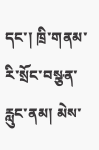དང་། ཁྲི་གནམ་རི་སྲོང་བསྩན་རླུང་ནམ། མེས་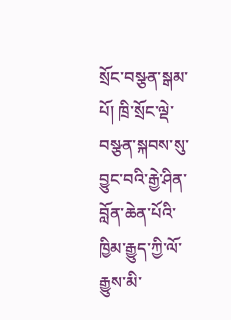སྲོང་བསྩན་སྒམ་པོ། ཁྲི་སྲོང་ལྡེ་བསྩན་སྐབས་སུ་བྱུང་བའི་རྒྱེ་ཤིན་བློན་ཆེན་པོའི་ཁྱིམ་རྒྱུད་ཀྱི་ལོ་རྒྱུས་མི་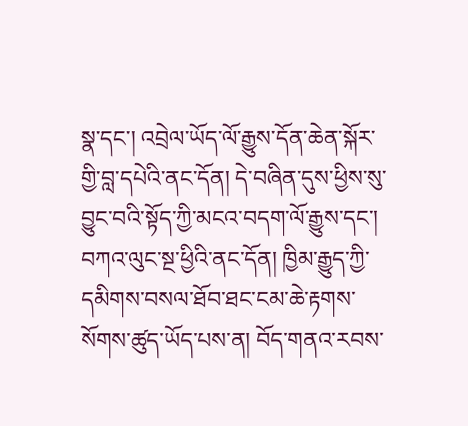སྣ་དང་། འབྲེལ་ཡོད་ལོ་རྒྱུས་དོན་ཆེན་སྐོར་གྱི་བླ་དཔེའི་ནང་དོན། དེ་བཞིན་དུས་ཕྱིས་སུ་བྱུང་བའི་སྟོད་ཀྱི་མངའ་བདག་ལོ་རྒྱུས་དང་། བཀའ་ལུང་སྔ་ཕྱིའི་ནང་དོན། ཁྱིམ་རྒྱུད་ཀྱི་དམིགས་བསལ་ཐོབ་ཐང་ངམ་ཆེ་རྟགས་སོགས་ཚུད་ཡོད་པས་ན། བོད་གནའ་རབས་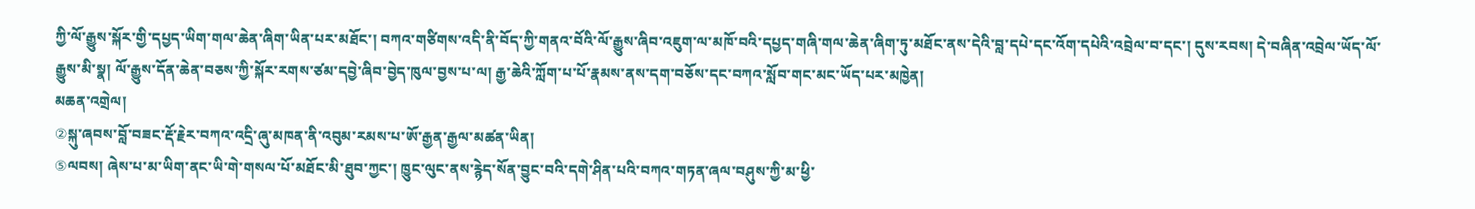ཀྱི་ལོ་རྒྱུས་སྐོར་གྱི་དཔྱད་ཡིག་གལ་ཆེན་ཞིག་ཡིན་པར་མཐོང་། བཀའ་གཙིགས་འདི་ནི་བོད་ཀྱི་གནའ་བོའི་ལོ་རྒྱུས་ཞིབ་འཇུག་ལ་མཁོ་བའི་དཔྱད་གཞི་གལ་ཆེན་ཞིག་ཏུ་མཐོང་ནས་དེའི་བླ་དཔེ་དང་འོག་དཔེའི་འབྲེལ་བ་དང་། དུས་རབས། དེ་བཞིན་འབྲེལ་ཡོད་ལོ་རྒྱུས་མི་སྣ། ལོ་རྒྱུས་དོན་ཆེན་བཅས་ཀྱི་སྐོར་རགས་ཙམ་དབྱེ་ཞིབ་བྱེད་ཁུལ་བྱས་པ་ལ། རྒྱ་ཆེའི་ཀློག་པ་པོ་རྣམས་ནས་དག་བཅོས་དང་བཀའ་སློབ་གང་མང་ཡོད་པར་མཁྱེན།
མཆན་འགྲེལ།
②སྐུ་ཞབས་བློ་བཟང་རྡོ་རྗེར་བཀའ་འདྲི་ཞུ་མཁན་ནི་འབུམ་རམས་པ་ཨོ་རྒྱན་རྒྱལ་མཚན་ཡིན།
⑤ལབས། ཞེས་པ་མ་ཡིག་ནང་ཡི་གེ་གསལ་པོ་མཐོང་མི་ཐུབ་ཀྱང་། ཁྱུང་ལུང་ནས་རྙེད་སོན་བྱུང་བའི་དགེ་ཤིན་པའི་བཀའ་གཏན་ཞལ་བཤུས་ཀྱི་མ་ཕྱི་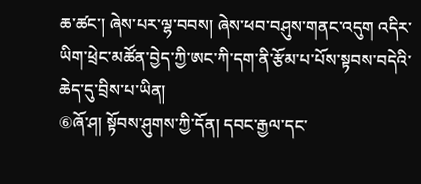ཆ་ཚང་། ཞེས་པར་ལྷ་བབས། ཞེས་ཕབ་བཤུས་གནང་འདུག འདིར་ཡིག་ཕྲེང་མཚོན་བྱེད་ཀྱི་ཨང་ཀི་དག་ནི་རྩོམ་པ་པོས་སྟབས་བདེའི་ཆེད་དུ་བྲིས་པ་ཡིན།
⑥ཞོ་ཤ། སྟོབས་ཤུགས་ཀྱི་དོན། དབང་རྒྱལ་དང་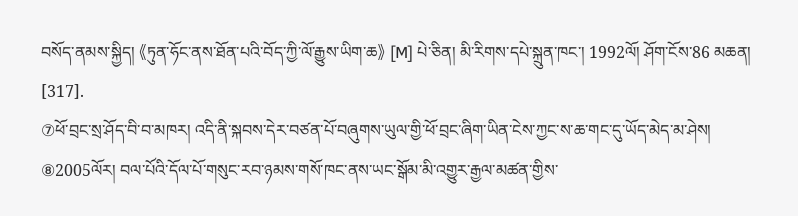བསོད་ནམས་སྐྱིད། 《ཏུན་ཧོང་ནས་ཐོན་པའི་བོད་ཀྱི་ལོ་རྒྱུས་ཡིག་ཆ》 [M] པེ་ཅིན། མི་རིགས་དཔེ་སྐྲུན་ཁང་། 1992ལོ། ཤོག་ངོས་86 མཆན། [317].
⑦ཕོ་བྲང་སྲ་ཤོད་བི་བ་མཁར། འདི་ནི་སྐབས་དེར་བཙན་པོ་བཞུགས་ཡུལ་གྱི་ཕོ་བྲང་ཞིག་ཡིན་ངེས་ཀྱང་ས་ཆ་གང་དུ་ཡོད་མེད་མ་ཤེས།
⑧2005ལོར། བལ་པོའི་དོལ་པོ་གསུང་རབ་ཉམས་གསོ་ཁང་ནས་ཡང་སྒོམ་མི་འགྱུར་རྒྱལ་མཚན་གྱིས་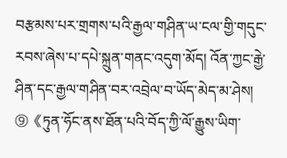བརྩམས་པར་གྲགས་པའི་རྒྱལ་གཤིན་ཡ་ངལ་གྱི་གདུང་རབས་ཞེས་པ་དཔེ་སྐྲུན་གནང་འདུག་མོད། འོན་ཀྱང་རྒྱེ་ཤིན་དང་རྒྱལ་གཤིན་བར་འབྲེལ་བ་ཡོད་མེད་མ་ཤེས།
⑨《ཏུན་ཧོང་ནས་ཐོན་པའི་བོད་ཀྱི་ལོ་རྒྱུས་ཡིག་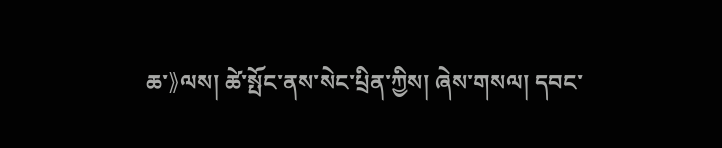ཆ་》ལས། ཚེ་སྤོང་ནས་སེང་པྲིན་ཀྱིས། ཞེས་གསལ། དབང་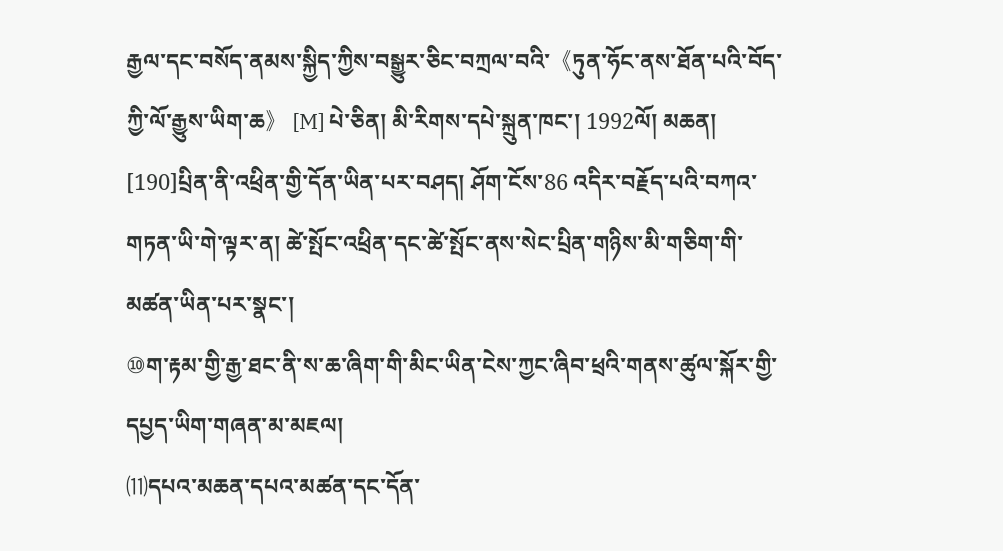རྒྱལ་དང་བསོད་ནམས་སྐྱིད་ཀྱིས་བསྒྱུར་ཅིང་བཀྲལ་བའི་《ཏུན་ཧོང་ནས་ཐོན་པའི་བོད་ཀྱི་ལོ་རྒྱུས་ཡིག་ཆ》 [M] པེ་ཅིན། མི་རིགས་དཔེ་སྐྲུན་ཁང་། 1992ལོ། མཆན། [190]པྲིན་ནི་འཕྲིན་གྱི་དོན་ཡིན་པར་བཤད། ཤོག་ངོས་86 འདིར་བརྗོད་པའི་བཀའ་གཏན་ཡི་གེ་ལྟར་ན། ཚེ་སྤོང་འཕྲིན་དང་ཚེ་སྤོང་ནས་སེང་པྲིན་གཉིས་མི་གཅིག་གི་མཚན་ཡིན་པར་སྣང་།
⑩ག་རྟམ་གྱི་རྒྱ་ཐང་ནི་ས་ཆ་ཞིག་གི་མིང་ཡིན་ངེས་ཀྱང་ཞིབ་ཕྲའི་གནས་ཚུལ་སྐོར་གྱི་དཔྱད་ཡིག་གཞན་མ་མཇལ།
⑾དཔའ་མཆན་དཔའ་མཚན་དང་དོན་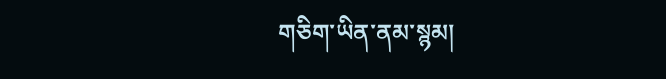གཅིག་ཡིན་ནམ་སྙམ།